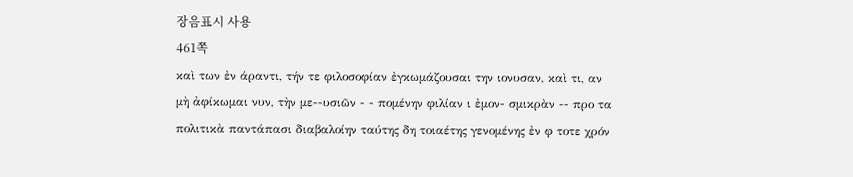장음표시 사용
461쪽
καὶ των ἐν άραντι, τήν τε φιλοσοφίαν ἐγκωμάζουσαι την ιονυσαν, καὶ τι, αν μὴ ἀφίκωμαι νυν, τὴν με--υσιῶν - - πομένην φιλίαν ι ἐμον- σμικρὰν -- προ τα πολιτικὰ παντάπασι διαβαλοίην ταύτης δη τοιαέτης γενομένης ἐν φ τοτε χρόν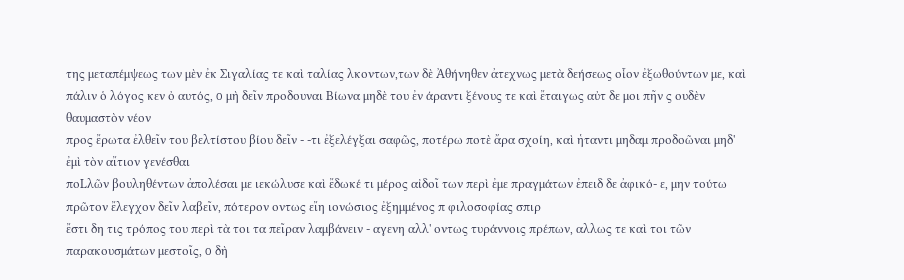της μεταπέμψεως των μὲν ἐκ Σιγαλίας τε καὶ ταλίας λκοντων,των δὲ Ἀθήνηθεν ἀτεχνως μετὰ δεήσεως οἷον ἐξωθούντων με, καὶ πάλιν ὁ λόγος κεν ὀ αυτός, o μὴ δεῖν προδουναι Βίωνα μηδὲ του ἐν άραντι ξένους τε καὶ ἔταιγως αὐτ δε μοι πῆν ς ουδὲν θαυμαστὸν νέον
προς ἔρωτα ἐλθεῖν του βελτίστου βίου δεῖν - -τι ἐξελέγξαι σαφῶς, ποτέρω ποτὲ ἄρα σχοίη, καὶ ἡταντι μηδαμ προδοῶναι μηδ' ἐμὶ τὸν αἴτιον γενέσθαι
ποLλῶν βουληθέντων ἀπολέσαι με ιεκώλυσε καὶ ἔδωκέ τι μέρος αἰδοῖ των περὶ ἐμε πραγμάτων ἐπειδ δε ἀφικό- ε, μην τούτω πρῶτον ἔλεγχον δεῖν λαβεῖν, πότερον οντως εἴη ιονώσιος ἐξημμένος π φιλοσοφίας σπιρ
ἔστι δη τις τρόπος του περὶ τὰ τοι τα πεῖραν λαμβάνειν - αγενη αλλ' οντως τυράννοις πρέπων, αλλως τε καὶ τοι τῶν παρακουσμάτων μεστοῖς, o δὴ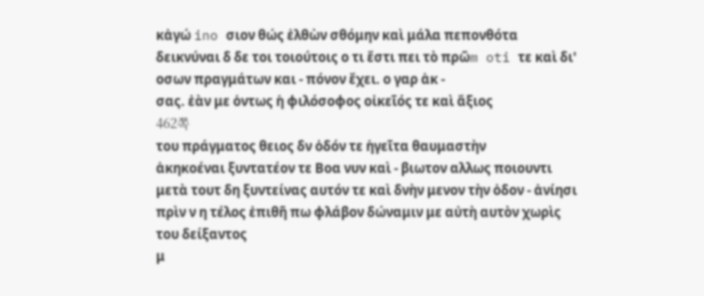κἀγώ ino σιον θώς ἐλθὼν σθόμην καὶ μάλα πεπονθότα δεικνύναι δ δε τοι τοιούτοις ο τι ἔστι πει τὸ πρῶm oti τε καὶ δι' oσων πραγμάτων και - πόνον ἔχει. ο γαρ ἀκ -
σας. ἐὰν με ὁντως ἡ φιλόσοφος οἰκεῖός τε καὶ ἄξιος
462쪽
του πράγματος θειος δν ὁδόν τε ἡγεῖτα θαυμαστὴν
ἀκηκοέναι ξυντατέον τε Βοα νυν καὶ - βιωτον αλλως ποιουντι μετὰ τουτ δη ξυντείνας αυτόν τε καὶ δνὴν μενον τὴν ὀδον - ἀνίησι πρὶν ν η τέλος ἐπιθῆ πω φλάβον δώναμιν με αὐτὴ αυτὸν χωρὶς του δείξαντος
μ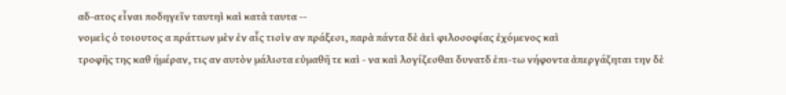αδ-ατος εἶναι ποδηγεῖν ταυτηὶ καὶ κατὰ ταυτα --
νομεὶς ὁ τοιουτος α πράττων μὲν ἐν αἷς τισὶν αν πράξεσι, παρὰ πάντα δὲ ἀεὶ φιλοσοφίας ἐχόμενος καὶ
τροφῆς της καθ ήμέραν, τις αν αυτὸν μάλιστα εὐμαθῆ τε καὶ - να καὶ λογίζεσθαι δυνατδ ἐπι-τω νήφοντα ἀπεργάζηται την δὲ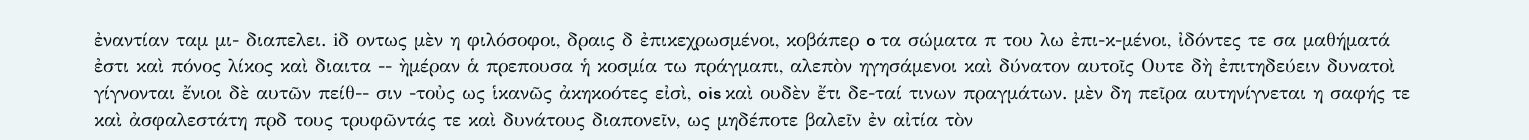ἐναντίαν ταμ μι- διαπελει. iδ οντως μὲν η φιλόσοφοι, δραις δ ἐπικεχρωσμένοι, κοβάπερ o τα σώματα π του λω ἐπι-κ-μένοι, ἰδόντες τε σα μαθήματά ἐστι καὶ πόνος λίκος καὶ διαιτα -- ὴμέραν ἁ πρεπουσα ἡ κοσμία τω πράγμαπι, αλεπὸν ηγησάμενοι καὶ δύνατον αυτοῖς Ουτε δὴ ἐπιτηδεύειν δυνατοὶ γίγνονται ἔνιοι δὲ αυτῶν πείθ-- σιν -τοὐς ως ἱκανῶς ἀκηκοότες εἰσὶ, ois καὶ ουδὲν ἔτι δε-ταί τινων πραγμάτων. μὲν δη πεῖρα αυτηνίγνεται η σαφής τε καὶ ἀσφαλεστάτη πρδ τους τρυφῶντάς τε καὶ δυνάτους διαπονεῖν, ως μηδέποτε βαλεῖν ἐν αἰτία τὸν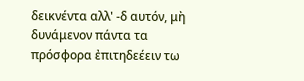δεικνέντα αλλ' -δ αυτόν, μὴ δυνάμενον πάντα τα πρόσφορα ἐπιτηδεέειν τω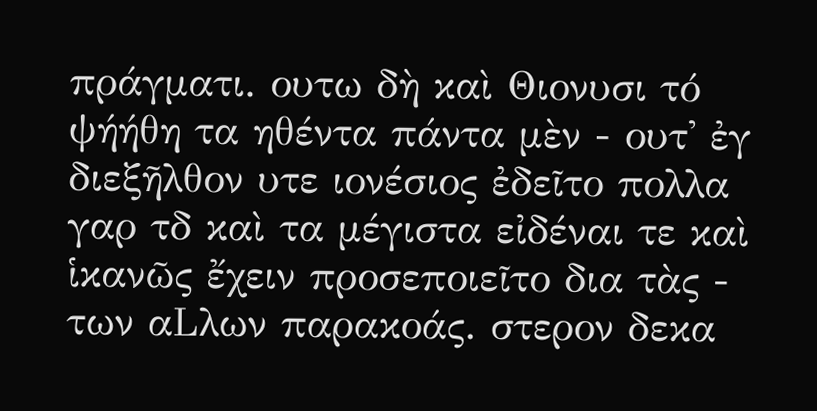πράγματι. ουτω δὴ καὶ Θιονυσι τό ψήήθη τα ηθέντα πάντα μὲν - ουτ' ἐγ διεξῆλθον υτε ιονέσιος ἐδεῖτο πολλα γαρ τδ καὶ τα μέγιστα εἰδέναι τε καὶ ἱκανῶς ἔχειν προσεποιεῖτο δια τὰς - των αLλων παρακοάς. στερον δεκα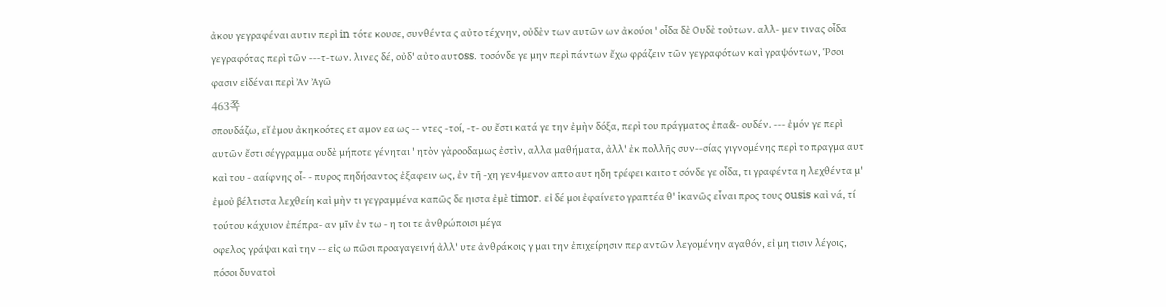ἀκου γεγραφέναι αυτιν περὶ in τότε κουσε, συνθέντα ς αὐτο τέχνην, οὐδὲν των αυτῶν ων ἀκούοι ' οἶδα δὲ Ουδὲ τοὐτων. αλλ- μεν τινας οἶδα γεγραφότας περὶ τῶν ---τ-των. λινες δέ, οὐδ' αὐτο αυτoss. τοσόνδε γε μην περὶ πάντων ἔχω φράζειν τῶν γεγραφότων καὶ γραψόντων, Ῥσοι φασιν εἰδέναι περὶ Ἀν Ἀγῶ
463쪽
σπουδάζω, εἴ ἐμου ἀκηκοότες ετ αμον εα ως -- ντες -τοί, -τ- ου ἔστι κατά γε την ἐμὴν δόξα, περὶ του πράγματος ἐπα&- ουδέν. --- ἐμόν γε περὶ αυτῶν ἔστι σέγγραμμα ουδὲ μήποτε γένηται ' ητὸν γὰροοδαμως ἐστὶν, αλλα μαθήματα, ἀλλ' ἐκ πολλῆς συν--σίας γιγνομένης περὶ το πραγμα αυτ καὶ του - ααίφνης οἷ- - πυρος πηδήσαντος ἐξαφειν ως, ἐν τῆ -χη γεν4μενον απτο αυτ ηδη τρέφει καιτο τ σόνδε γε οἶδα, τι γραφέντα η λεχθέντα μ' ἐμοὐ βέλτιστα λεχθείη καὶ μὴν τι γεγραμμένα καπῶς δε ηιστα ἐμὲ timor. εἰ δέ μοι ἐφαίνετο γραπτέα θ' ἱκανῶς εἶναι προς τους ousis καὶ νά, τί τούτου κάχυιον ἐπέπρα- αν μῖν ἐν τω - η τοι τε ἀνθρώποισι μέγα
οφελος γράψαι καὶ την -- εἰς ω πῶσι προαγαγεινή ἀλλ' υτε ἀνθράκοις γ μαι την ἐπιχείρησιν περ αντῶν λεγομένην αγαθόν, εἰ μη τισιν λέγοις, πόσοι δυνατοὶ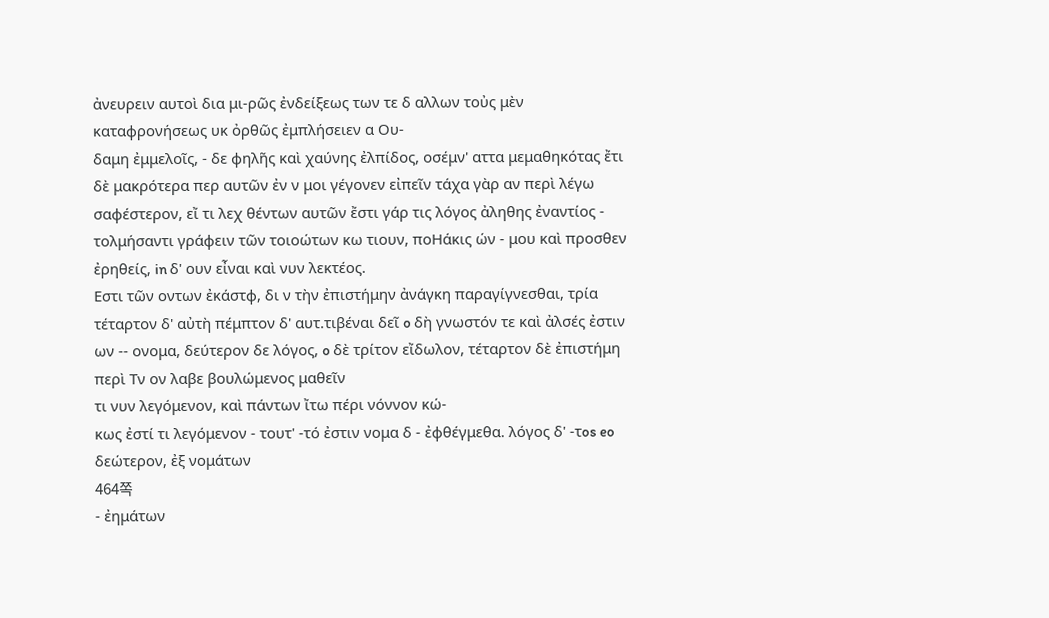ἀνευρειν αυτοὶ δια μι-ρῶς ἐνδείξεως των τε δ αλλων τοὐς μὲν καταφρονήσεως υκ ὀρθῶς ἐμπλήσειεν α Ου-
δαμη ἐμμελοῖς, - δε φηλῆς καὶ χαύνης ἐλπίδος, οσέμν' αττα μεμαθηκότας ἔτι δὲ μακρότερα περ αυτῶν ἐν ν μοι γέγονεν εἰπεῖν τάχα γὰρ αν περὶ λέγω σαφέστερον, εἴ τι λεχ θέντων αυτῶν ἔστι γάρ τις λόγος ἀληθης ἐναντίος - τολμήσαντι γράφειν τῶν τοιοώτων κω τιουν, ποHάκις ών - μου καὶ προσθεν ἐρηθείς, in δ' ουν εἶναι καὶ νυν λεκτέος.
Εστι τῶν οντων ἐκάστφ, δι ν τὴν ἐπιστήμην ἀνάγκη παραγίγνεσθαι, τρία τέταρτον δ' αὐτὴ πέμπτον δ' αυτ.τιβέναι δεῖ o δὴ γνωστόν τε καὶ ἀλσές ἐστιν ων -- ονομα, δεύτερον δε λόγος, o δὲ τρίτον εἴδωλον, τέταρτον δὲ ἐπιστήμη περὶ Τν ον λαβε βουλώμενος μαθεῖν
τι νυν λεγόμενον, καὶ πάντων ἴτω πέρι νόννον κώ-
κως ἐστί τι λεγόμενον - τουτ' -τό ἐστιν νομα δ - ἐφθέγμεθα. λόγος δ' -τos eo δεώτερον, ἐξ νομάτων
464쪽
- ἐημάτων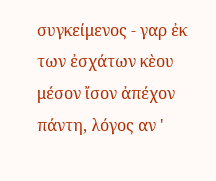συγκείμενος - γαρ ἐκ των ἐσχάτων κὲου μέσον ἴσον ἀπέχον πάντη, λόγος αν '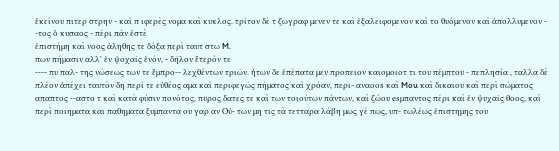ἐκείνου πιτερ στρην - καὶ π ιφερὲς νομα καὶ κυκλος. τρίτον δὲ τ ζωγραφ μενεν τε καὶ ἐξαλειφομενον καὶ το θυόμενον καὶ ἀπολλυμενον - -τος ὁ κυσαος - πέρι πάν ἐστὲ
ἐπιστήμη καὶ νοος ἀληθης τε δόξα περὶ ταυτ στω M.
πων πήμασιν αλλ' ἐν ψοχαῖς ἐνόν, - δῆλον ἔτερόν τε
---- πυ παλ- της νώσεως των τε ἔμπρο-- λεχθέντων τριῶν. ἡτων δε ἐπέπατα μεν προπειον καιομοιοτ τι του πέμπτου - πεπλησία , ταλλα δὲ πλέον ἀπέχει ταυτὸν δη περί τε εὐθέος αμα καὶ περιφεγῶς πήματος καὶ χρόαν, περι- αναοos καὶ Mou καὶ δικαιου καὶ περὶ σώματος απαπτος --αστο τ καὶ κατὰ φύσιν πονότος, πυρος δατες τε καὶ των τοιούτων πάντων, καὶ ζώου esμπαντος πέρι καὶ ἐν ψυχαῖς θοος, καὶ περὶ ποιηματα και παθηματα ξυμπαντα ου γαρ αν Οὐ- των μη τις τὰ τετταρα λάβη μως γέ πως, υπ- τωλέως ἐπιστημης του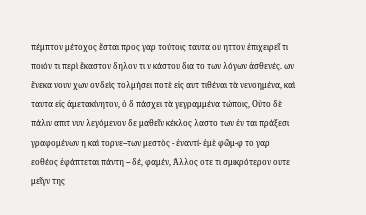πέμπτον μέτοχος ἔσται προς γαρ τούτοις ταυτα ου ηττον ἐπιχειρεῖ τι ποιόν τι περὶ ἔκαστον δηλον τι ν κάστου δια το των λόγων ἀσθενές. ων ἔνεκα νουν χων ovδεὶς τολμήσει ποτὲ εἰς αυτ τιθέναι τὰ νενοημένα, καὶ ταυτα εἰς ἀμετακίνητον, ὁ δ πάσχει τὰ γεγραμμένα τώποις, Οὐτο δὲ πάλιν απιτ νυν λεγόμενον δε μαθεῖν κέκλος λαστο των ἐν ται πράξεσι γραφομένων η καὶ τορνε--των μεστὸς - ἐναντί- ἐμὲ φῶμ-φ το γαρ εοθέος ἐφάπτεται πάντη -- δέ, φαμέν, Ἀλλος οτε τι σμικρότερον ουτε μεῖγν της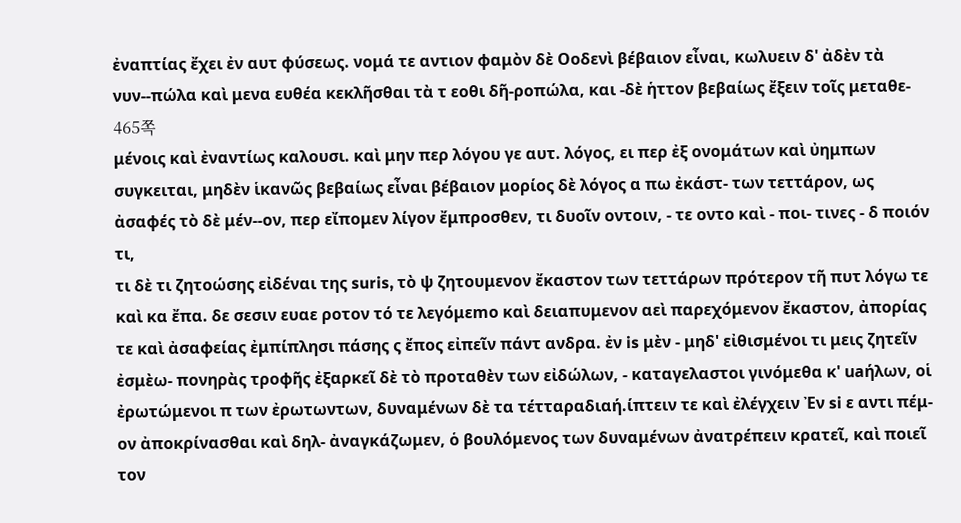ἐναπτίας ἔχει ἐν αυτ φύσεως. νομά τε αντιον φαμὸν δὲ Οοδενὶ βέβαιον εἶναι, κωλυειν δ' ἀδὲν τὰ νυν--πώλα καὶ μενα ευθέα κεκλῆσθαι τὰ τ εοθι δῆ-ροπώλα, και -δὲ ἡττον βεβαίως ἔξειν τοῖς μεταθε-
465쪽
μένοις καὶ ἐναντίως καλουσι. καὶ μην περ λόγου γε αυτ. λόγος, ει περ ἐξ oνομάτων καὶ ὐημπων συγκειται, μηδὲν ἱκανῶς βεβαίως εἶναι βέβαιον μορίος δὲ λόγος α πω ἐκάστ- των τεττάρον, ως ἀσαφές τὸ δὲ μέν--ον, περ εἴπομεν λίγον ἔμπροσθεν, τι δυοῖν οντοιν, - τε οντο καὶ - ποι- τινες - δ ποιόν τι,
τι δὲ τι ζητοώσης εἰδέναι της suris, τὸ ψ ζητουμενον ἔκαστον των τεττάρων πρότερον τῆ πυτ λόγω τε καὶ κα ἔπα. δε σεσιν ευαε ροτον τό τε λεγόμεmo καὶ δειαπυμενον αεὶ παρεχόμενον ἔκαστον, ἀπορίας τε καὶ ἀσαφείας ἐμπίπλησι πάσης ς ἔπος εἰπεῖν πάντ ανδρα. ἐν is μὲν - μηδ' εἰθισμένοι τι μεις ζητεῖν ἐσμὲω- πονηρὰς τροφῆς ἐξαρκεῖ δὲ τὸ προταθὲν των εἰδώλων, - καταγελαστοι γινόμεθα κ' uaήλων, οἱ ἐρωτώμενοι π των ἐρωτωντων, δυναμένων δὲ τα τέτταραδιαή.ίπτειν τε καὶ ἐλέγχειν Ἐν si ε αντι πέμ-ον ἀποκρίνασθαι καὶ δηλ- ἀναγκάζωμεν, ὁ βουλόμενος των δυναμένων ἀνατρέπειν κρατεῖ, καὶ ποιεῖ τον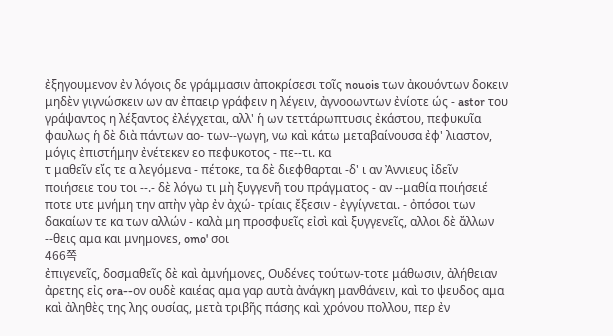ἐξηγουμενον ἐν λόγοις δε γράμμασιν ἀποκρίσεσι τοῖς nouois των ἀκουόντων δοκειν μηδὲν γιγνώσκειν ων αν ἐπαειρ γράφειν η λέγειν, ἀγνοοωντων ἐνίοτε ώς - astor του γράψαντος η λέξαντος ἐλέγχεται, αλλ' ἡ ων τεττάρωπτυσις ἐκάστου, πεφυκυῖα φαυλως ἡ δὲ διὰ πάντων αο- των--γωγη, νω καὶ κάτω μεταβαίνουσα ἐφ' λιαστον, μόγις ἐπιστήμην ἐνέτεκεν εο πεφυκοτος - πε--τι. κα
τ μαθεῖν εἴς τε α λεγόμενα - πέτοκε, τα δὲ διεφθαρται -δ' ι αν Ἀννιευς ἰδεῖν ποιήσειε του τοι --.- δὲ λόγω τι μὴ ξυγγενῆ του πράγματος - αν --μαθία ποιήσειέ ποτε υτε μνήμη την απὴν γὰρ ἐν ἀχώ- τρίαις ἔξεσιν - ἐγγίγνεται. - ὀπόσοι των δακαίων τε κα των αλλών - καλὰ μη προσφυεῖς εἰσὶ καὶ ξυγγενεῖς, αλλοι δὲ ἄλλων --θεις αμα και μνημονεs, omo' σοι
466쪽
ἐπιγενεῖς, δοσμαθεῖς δὲ καὶ ἀμνήμονες, Ουδένες τούτων-τοτε μάθωσιν, ἀλήθειαν ἀρετης εἰς ora--ον ουδὲ καιέας αμα γαρ αυτὰ ἀνάγκη μανθάνειν, καὶ το ψευδος αμα καὶ ἀληθὲς της λης ουσίας, μετὰ τριβῆς πάσης καὶ χρόνου πολλου, περ ἐν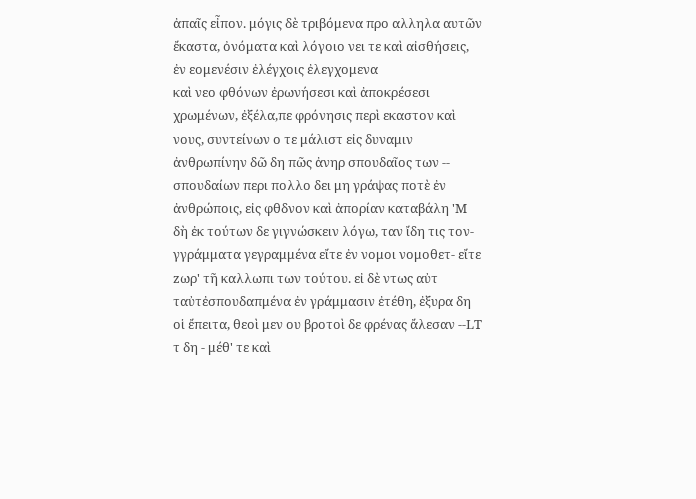ἀπαῖς εἶπον. μόγις δὲ τριβόμενα προ αλληλα αυτῶν ἔκαστα, ὀνόματα καὶ λόγοιο νει τε καὶ αἰσθήσεις, ἐν εομενέσιν ἐλέγχοις ἐλεγχομενα
καὶ νεο φθόνων ἐρωνήσεσι καὶ ἀποκρέσεσι χρωμένων, ἐξέλα,πε φρόνησις περὶ εκαστον καὶ νους, συντείνων ο τε μάλιστ εἰς δυναμιν ἀνθρωπίνην δῶ δη πῶς ἀνηρ σπουδαῖος των -- σπουδαίων περι πολλο δει μη γράψας ποτὲ ἐν ἀνθρώποις, εἰς φθδνον καὶ ἀπορίαν καταβάλη 'M δὴ ἐκ τούτων δε γιγνώσκειν λόγω, ταν ἴδη τις τον-γγράμματα γεγραμμένα εἴτε ἐν νομοι νομοθετ- εἴτε
zωρ' τῆ καλλωπι των τούτου. εἰ δὲ ντως αὐτ ταὐτἐσπουδαπμένα ἐν γράμμασιν ἐτέθη, ἐξυρα δη οἱ ἔπειτα, θεοὶ μεν ου βροτοὶ δε φρένας ἄλεσαν --LT τ δη - μέθ' τε καὶ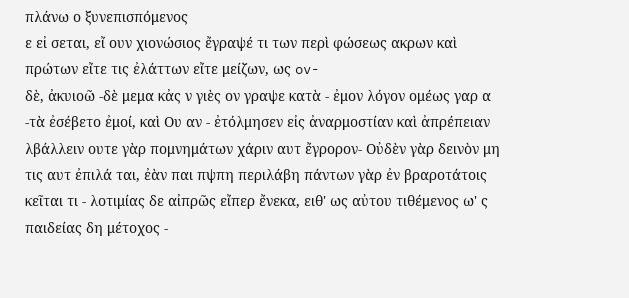πλάνω ο ξυνεπισπόμενος
ε εἰ σεται, εἴ ουν χιονώσιος ἔγραψέ τι των περὶ φώσεως ακρων καὶ πρώτων εἴτε τις ἐλάττων εἴτε μείζων, ως ov-
δὲ, ἀκυιοῶ -δὲ μεμα κἀς ν γιὲς ον γραψε κατὰ - ἐμον λόγον ομέως γαρ α -τὰ ἐσέβετο ἐμοί, καὶ Ου αν - ἐτόλμησεν εἰς ἀναρμοστίαν καὶ ἀπρέπειαν λβάλλειν ουτε γὰρ πομνημάτων χάριν αυτ ἔγρορον- Οὐδὲν γὰρ δεινὸν μη τις αυτ ἐπιλά ται, ἐὰν παι πψπη περιλάβη πάντων γὰρ ἐν βραροτάτοις κεῖται τι - λοτιμίας δε αἰπρῶς εἴπερ ἔνεκα, ειθ' ως αὐτου τιθέμενος ω' ς παιδείας δη μέτοχος -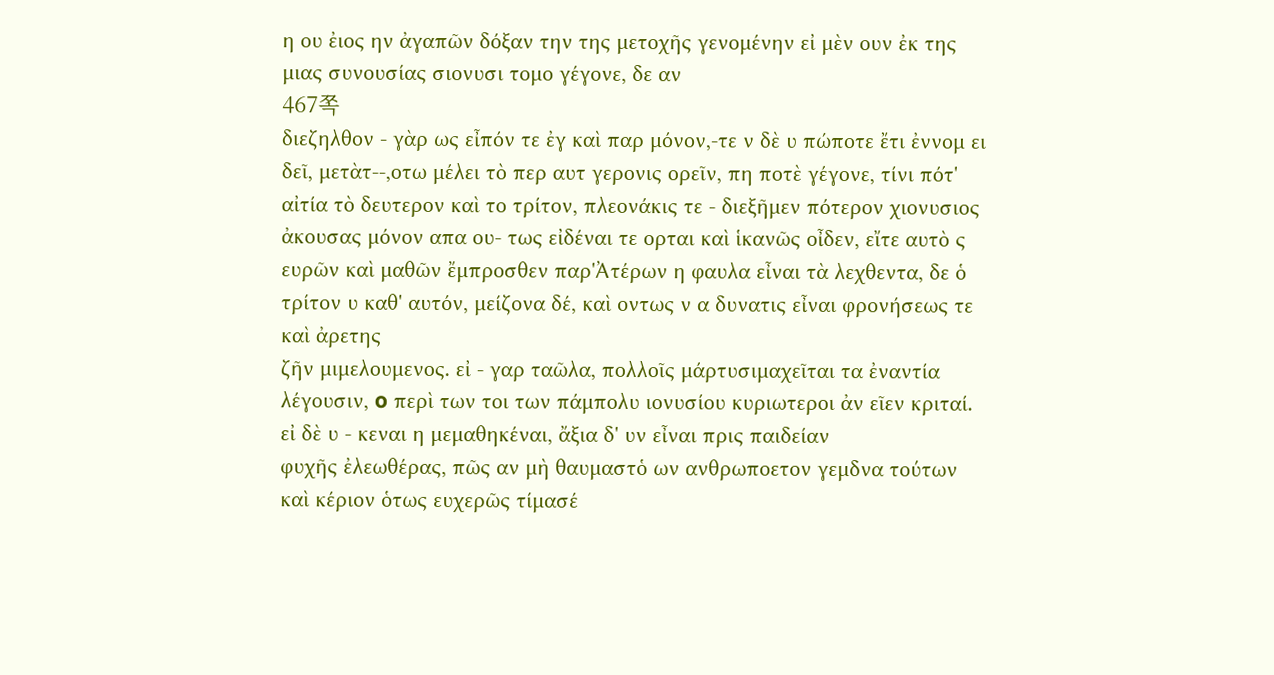η ου ἐιος ην ἀγαπῶν δόξαν την της μετοχῆς γενομένην εἰ μὲν ουν ἐκ της μιας συνουσίας σιονυσι τομο γέγονε, δε αν
467쪽
διεζηλθον - γὰρ ως εἶπόν τε ἐγ καὶ παρ μόνον,-τε ν δὲ υ πώποτε ἔτι ἐννομ ει δεῖ, μετὰτ--,oτω μέλει τὸ περ αυτ γερονις ορεῖν, πη ποτὲ γέγονε, τίνι πότ' αἰτία τὸ δευτερον καὶ το τρίτον, πλεονάκις τε - διεξῆμεν πότερον χιονυσιος ἀκουσας μόνον απα ου- τως εἰδέναι τε ορται καὶ ἱκανῶς οἶδεν, εἴτε αυτὸ ς ευρῶν καὶ μαθῶν ἔμπροσθεν παρ'Ἀτέρων η φαυλα εἶναι τὰ λεχθεντα, δε ὁ τρίτον υ καθ' αυτόν, μείζονα δέ, καὶ oντως ν α δυνατις εἶναι φρονήσεως τε καὶ ἀρετης
ζῆν μιμελουμενος. εἰ - γαρ ταῶλα, πολλοῖς μάρτυσιμαχεῖται τα ἐναντία λέγουσιν, o περὶ των τοι των πάμπολυ ιονυσίου κυριωτεροι ἀν εῖεν κριταί. εἰ δὲ υ - κεναι η μεμαθηκέναι, ἄξια δ' υν εἶναι πρις παιδείαν
φυχῆς ἐλεωθέρας, πῶς αν μὴ θαυμαστὁ ων ανθρωποετον γεμδνα τούτων καὶ κέριον ὁτως ευχερῶς τίμασέ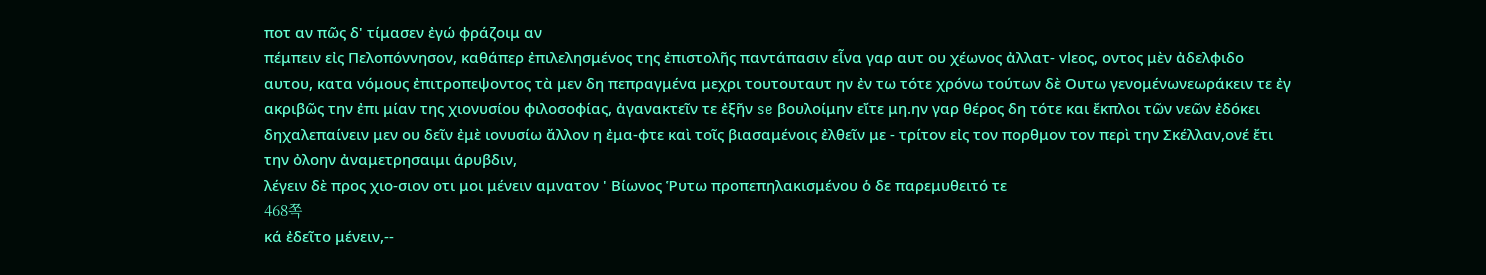ποτ αν πῶς δ' τίμασεν ἐγώ φράζοιμ αν
πέμπειν εἰς Πελοπόννησον, καθάπερ ἐπιλελησμένος της ἐπιστολῆς παντάπασιν εἷνα γαρ αυτ ου χέωνος ἀλλατ- vlεος, οντος μὲν ἀδελφιδο αυτου, κατα νόμους ἐπιτροπεψοντος τὰ μεν δη πεπραγμένα μεχρι τουτουταυτ ην ἐν τω τότε χρόνω τούτων δὲ Ουτω γενομένωνεωράκειν τε ἐγ ακριβῶς την ἐπι μίαν της χιονυσίου φιλοσοφίας, ἀγανακτεῖν τε ἐξῆν se βουλοίμην εἴτε μη.ην γαρ θέρος δη τότε και ἔκπλοι τῶν νεῶν ἐδόκει δηχαλεπαίνειν μεν ου δεῖν ἐμὲ ιονυσίω ἄλλον η ἐμα-φτε καὶ τοῖς βιασαμένοις ἐλθεῖν με - τρίτον εἰς τον πορθμον τον περὶ την Σκέλλαν,ονέ ἔτι την ὀλοην ἀναμετρησαιμι άρυβδιν,
λέγειν δὲ προς χιο-σιον οτι μοι μένειν αμνατον ' Βίωνος Ῥυτω προπεπηλακισμένου ὁ δε παρεμυθειτό τε
468쪽
κά ἐδεῖτο μένειν,--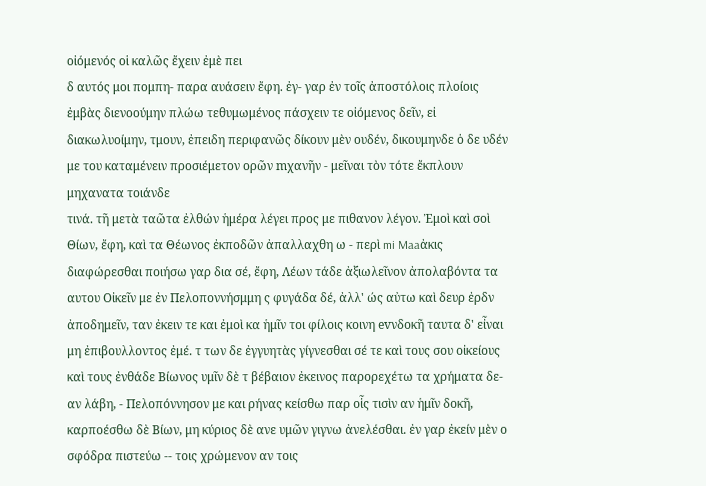οἰόμενός οἱ καλῶς ἔχειν ἐμὲ πει
δ αυτός μοι πομπη- παρα αυάσειν ἔφη. ἐγ- γαρ ἐν τοῖς ἀποστόλοις πλοίοις ἐμβὰς διενοούμην πλώω τεθυμωμένος πάσχειν τε οἰόμενος δεῖν, εἰ διακωλυοίμην, τμουν, ἐπειδη περιφανῶς δίκουν μὲν ουδέν, δικουμηνδε ὁ δε υδέν με του καταμένειν προσιέμετον ορῶν mχανῆν - μεῖναι τὸν τότε ἔκπλουν μηχανατα τοιάνδε
τινά. τῆ μετὰ ταῶτα ἐλθών ἡμέρα λέγει προς με πιθανον λέγον. Ἐμοὶ καὶ σοὶ Θίων, ἔφη, καὶ τα Θέωνος ἐκποδῶν ἀπαλλαχθη ω - περὶ mi Maaἀκις διαφώρεσθαι ποιήσω γαρ δια σέ, ἔφη, Λέων τάδε ἀξιωλεῖνον ἀπολαβόντα τα αυτου Οἰκεῖν με ἐν Πελοποννήσμμη ς φυγάδα δέ, ἀλλ' ώς αὐτω καὶ δευρ ἐρδν ἀποδημεῖν, ταν ἐκειν τε και ἐμοὶ κα ἡμῖν τοι φίλοις κοινη evνδοκῆ ταυτα δ' εἶναι μη ἐπιβουλλοντος ἐμέ. τ των δε ἐγγυητὰς γίγνεσθαι σέ τε καὶ τους σου οἰκείους καὶ τους ἐνθάδε Βίωνος υμῖν δὲ τ βέβαιον ἐκεινος παρορεχέτω τα χρήματα δε- αν λάβη, - Πελοπόννησον με και ρήνας κείσθω παρ οἷς τισὶν αν ἡμῖν δοκῆ, καρποέσθω δὲ Βίων, μη κύριος δὲ ανε υμῶν γιγνω ἀνελέσθαι. ἐν γαρ ἐκείν μὲν ο σφόδρα πιστεύω -- τοις χρώμενον αν τοις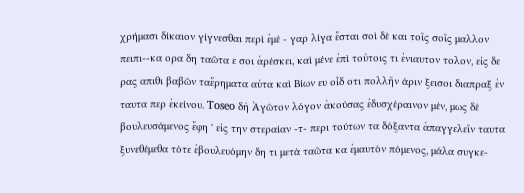χρήμασι δίκαιον γίγνεσθαι περὶ ἐμέ - γαρ λίγα ἔσται σοὶ δὲ και τοῖς σοῖς μαλλον πειπι--κα ορα δη ταῶτα ε σοι ἀρέσκει, καὶ μένε ἐπὶ τοὐτοις τι ἐνιαυτον τολον, εἰς δε ρας απιθι βαβῶν ταἔρηματα αὐτα καὶ Βίων ευ οἶδ οτι πολλῆν άριν ξεισοι διαπραξ ἐν ταυτα περ ἐκείνου. Toseo δὴ Ἀγῶτον λόγον ἀκούσας ἐδυσχέραινον μέν, μως δὲ βουλευσάμενος ἔφη ' εἰς την στεραίαν -τ- περι τούτων τα δόξαντα ἀπαγγελεῖν ταυτα ξυνεθέμεθα τότε ἐβουλευόμην δη τι μετὰ ταῶτα κα ἐμαυτὸν πόμενος, μάλα συγκε-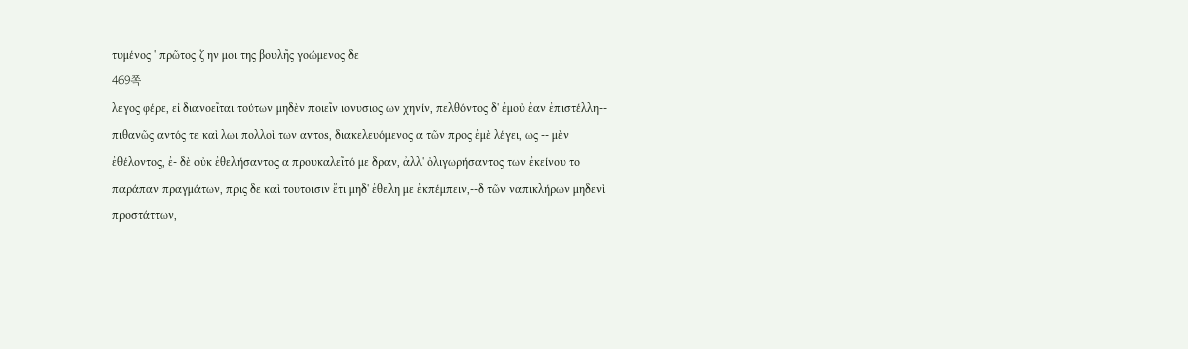τυμένος ' πρῶτος ζ ην μοι της βουλῆς γοώμενος δε
469쪽
λεγος φέρε, εἰ διανοεῖται τούτων μηδὲν ποιεῖν ιονυσιος ων χηνίν, πελθόντος δ' ἐμοὐ ἐαν ἐπιστέλλη-- πιθανῶς αντός τε καὶ λωι πολλοὶ των αvτos, διακελευόμενος α τῶν προς ἐμὲ λέγει, ως -- μὲν ἐθέλοντος, ἐ- δὲ οὐκ ἐθελήσαντος α προυκαλεῖτό με δραν, ἀλλ' ὀλιγωρήσαντος των ἐκείνου το παράπαν πραγμάτων, πρις δε καὶ τουτοισιν ἔτι μηδ' ἐθελη με ἐκπέμπειν,--δ τῶν ναπικλήρων μηδενὶ προστάττων,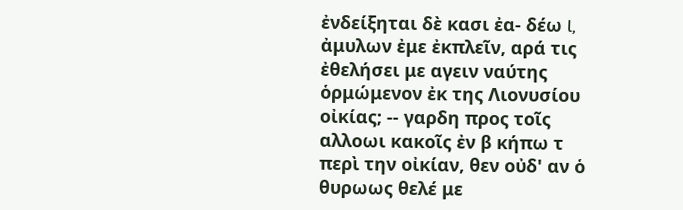ἐνδείξηται δὲ κασι ἐα- δέω l, ἀμυλων ἐμε ἐκπλεῖν, αρά τις ἐθελήσει με αγειν ναύτης ὁρμώμενον ἐκ της Λιονυσίου οἰκίας; -- γαρδη προς τοῖς αλλοωι κακοῖς ἐν β κήπω τ περὶ την οἰκίαν, θεν οὐδ' αν ὁ θυρωως θελέ με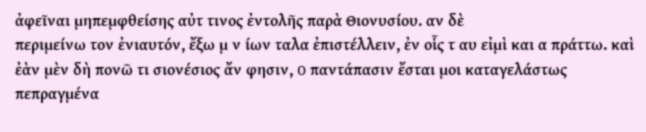ἀφεῖναι μηπεμφθείσης αὐτ τινος ἐντολῆς παρὰ Θιονυσίου. αν δὲ
περιμείνω τον ἐνιαυτόν, ἔξω μ ν ίων ταλα ἐπιστέλλειν, ἐν οἷς τ αυ εἰμὶ και α πράττω. καὶ ἐὰν μὲν δὴ πονῶ τι σιονέσιος ἄν φησιν, o παντάπασιν ἔσται μοι καταγελάστως πεπραγμένα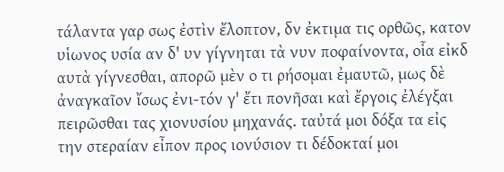τάλαντα γαρ σως ἐστὶν ἔλοπτον, δν ἐκτιμα τις ορθῶς, κατον υἱωνος υσία αν δ' υν γίγνηται τὰ νυν ποφαίνοντα, οἷα εἰκδ αυτὰ γίγνεσθαι, απορῶ μὲν ο τι ρήσομαι ἐμαυτῶ, μως δὲ ἀναγκαῖον ἴσως ἐνι-τόν γ' ἔτι πονῆσαι καὶ ἔργοις ἐλέγξαι πειρῶσθαι τας χιονυσίου μηχανάς. ταὐτά μοι δόξα τα εἰς την στεραίαν εἶπον προς ιονύσιον τι δέδοκταί μοι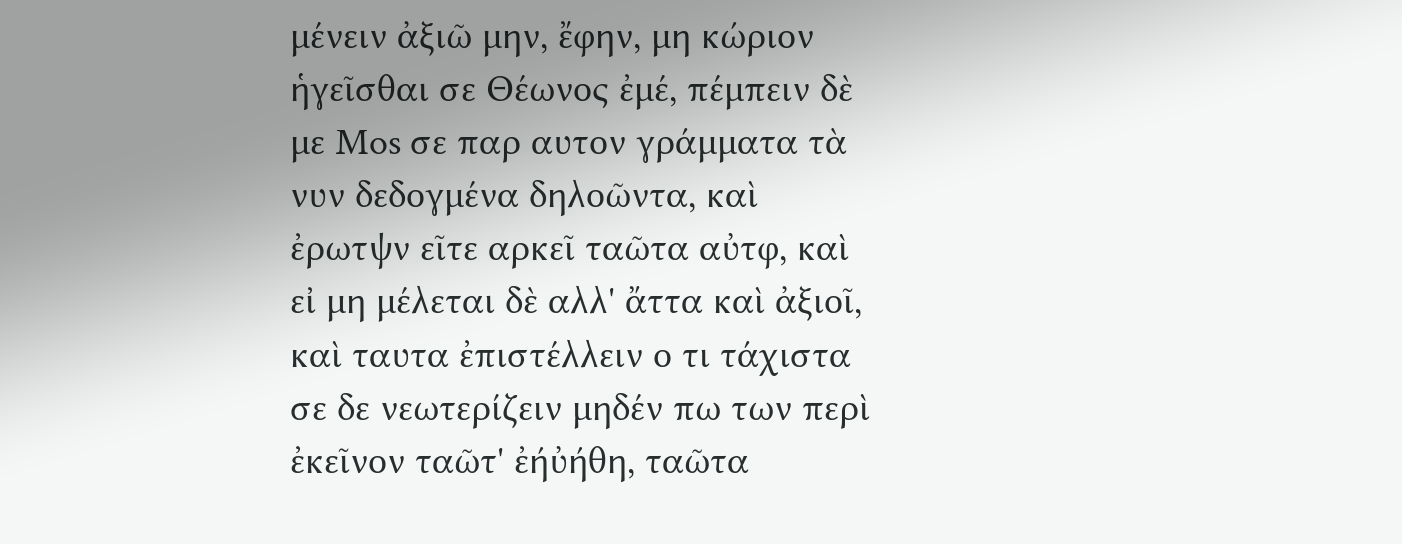μένειν ἀξιῶ μην, ἔφην, μη κώριον ἡγεῖσθαι σε Θέωνος ἐμέ, πέμπειν δὲ με Mos σε παρ αυτον γράμματα τὰ νυν δεδογμένα δηλοῶντα, καὶ ἐρωτψν εῖτε αρκεῖ ταῶτα αὐτφ, καὶ εἰ μη μέλεται δὲ αλλ' ἄττα καὶ ἀξιοῖ, καὶ ταυτα ἐπιστέλλειν ο τι τάχιστα σε δε νεωτερίζειν μηδέν πω των περὶ ἐκεῖνον ταῶτ' ἐήὐήθη, ταῶτα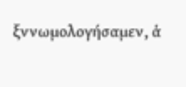ξννωμολογήσαμεν, ἁ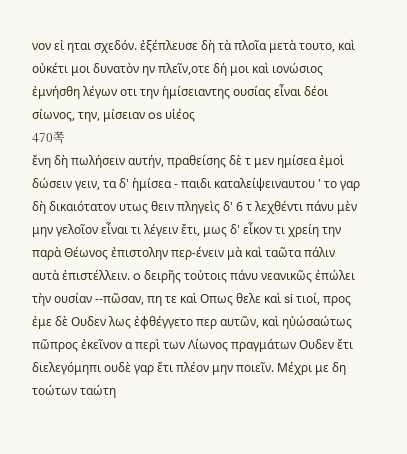νον εἰ ηται σχεδόν. ἐξέπλευσε δὴ τὰ πλοῖα μετὰ τουτο, καὶ οὐκέτι μοι δυνατὸν ην πλεῖν,οτε δή μοι καὶ ιονώσιος ἐμνήσθη λέγων οτι την ἡμίσειαντης ουσίας εἶναι δέοι σίωνος, την, μίσειαν os υἱέος
470쪽
ἔνη δὴ πωλήσειν αυτήν, πραθείσης δὲ τ μεν ημίσεα ἐμοὶ δώσειν γειν, τα δ' ἡμίσεα - παιδι καταλείψειναυτου ' το γαρ δὴ δικαιότατον υτως θειν πληγεὶς δ' 6 τ λεχθέντι πάνυ μὲν μην γελοῖον εἶναι τι λέγειν ἔτι, μως δ' εἶκον τι χρείη την παρὰ Θέωνος ἐπιστολην περ-ένειν μὰ καὶ ταῶτα πάλιν αυτὰ ἐπιστέλλειν. o δειρῆς τοὐτοις πάνυ νεανικῶς ἐπώλει τὴν ουσίαν --πῶσαν, πη τε καὶ Oπως θελε καὶ si τιοί, προς ἐμε δὲ Ουδεν λως ἐφθέγγετο περ αυτῶν, καὶ ηὐώσαώτως πῶπρος ἐκεῖνον α περὶ των Λίωνος πραγμάτων Ουδεν ἔτι
διελεγόμηπι ουδὲ γαρ ἔτι πλέον μην ποιεῖν. Μέχρι με δη τοώτων ταώτη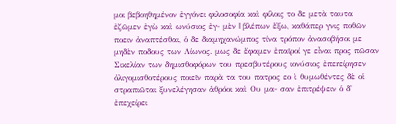μοι βεβοηθημένον ἐγγόνει φιλοσοφία καὶ φίλοις το δε μετὰ ταυτα ἐζῶμεν ἐγὼ καὶ ωνύσιος ἐγ- μὲν l βλέπων ἔξω, καθάπερ γνις ποθῶν ποειν ἀναπτέσθαι, ὁ δε διαμηχανώμπος τίνα τρόπον ἀνασοβήσοι με μηδὲν ποδους των Λίωνος. μως δε ἔφαμεν ἐπαῖροί γε εἶναι προς πῶσαν Σικελίαν των δημισθοφόρων του πρεσβυτέρους ιονύσιος ἐπεrείρησεν
ὀλιγομισθοτέρους ποιεῖν παρὰ τα του πατρος εο ὶ θυμωθέντες δὲ οἱ στραπιῶται ξυνελέγησαν ἀθρόοι καὶ Ου μα- σαν ἐπιτρέψειν ὁ δ' ἐπεχείρει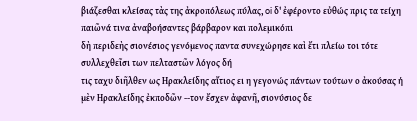βιάζεσθαι κλείσας τὰς της ἀκροπόλεως πύλας, oi δ' ἐφέροντο εὐθώς πρις τα τείχη παιῶνά τινα ἀναβοήσαντες βάρβαρον και πολεμικόπι
δὴ περιδεὴς σιονέσιος γενόμενος παντα συνεχώρησε καὶ ἔτι πλείω τοι τότε συλλεχθεῖσι των πελταστῶν λόγος δή
τις ταχυ διῆλθεν ως Ηρακλείδης αἴτιος ει η γεγονώς πάντων τούτων ο ἀκούσας ἡ μὲν Ηρακλείδης ἐκποδῶν --τον ἔσχεν ἀφανῆ, σιονύσιος δε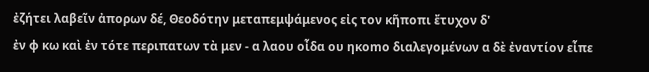ἐζήτει λαβεῖν ἀπορων δέ, Θεοδότην μεταπεμψάμενος εἰς τον κῆποπι ἔτυχον δ'
ἐν φ κω καὶ ἐν τότε περιπατων τὰ μεν - α λαου οἶδα ου ηκomo διαλεγομένων α δὲ ἐναντίον εἶπε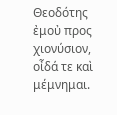Θεοδότης ἐμοὐ προς χιονύσιον, οἶδά τε καὶ μέμνημαι.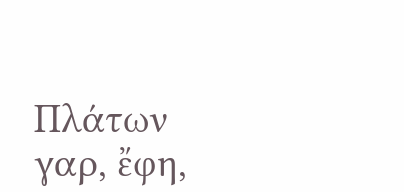Πλάτων γαρ, ἔφη,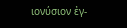ιονύσιον ἐγ-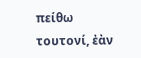πείθω τουτονί, ἐὰν